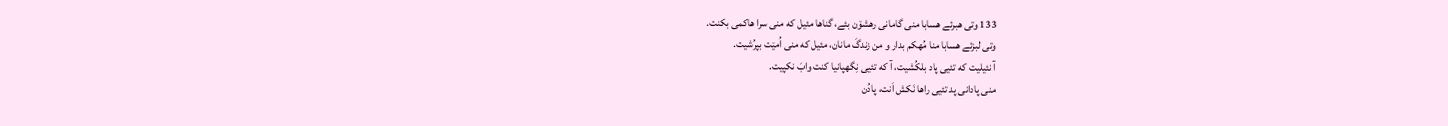133 وتی هبرئے هسابا منی گامانی رهشۆن بئے، گناها مئیل که منی سرا هاکمی بکنت.
وتی لبزئے هسابا منا مُهکم بدار و من زندگَ مانان، مئیل که منی اُمێت بپرُشیت.
آ نئیلیت که تئیی پاد بلکُشیت، آ که تئیی نِگهپانیا کنت وابَ نکپیت.
منی پادانی پد تئیی راها نَکش اَنت، پادُن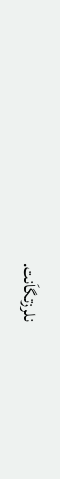نلرزتگاَنت.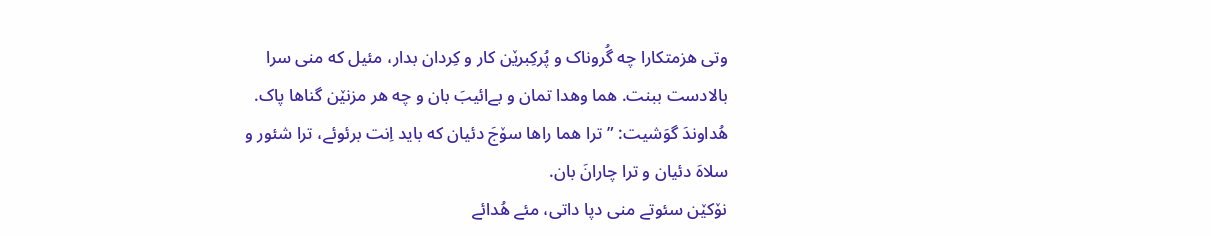وتی هزمتکارا چه گُروناک و پُرکِبرێن کار و کِردان بدار، مئیل که منی سرا بالادست ببنت. هما وهدا تمان و بےائیبَ بان و چه هر مزنێن گناها پاک.
هُداوندَ گوَشیت: ”ترا هما راها سۆجَ دئیان که باید اِنت برئوئے، ترا شئور و سلاهَ دئیان و ترا چارانَ بان.
نۆکێن سئوتے منی دپا داتی، مئے هُدائے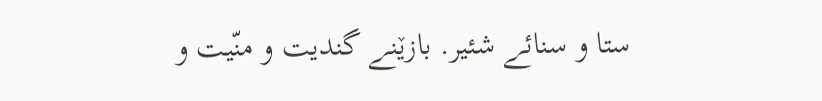ستا و سنائے شئیر. بازێنے گندیت و منّیت و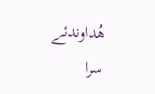هُداوندئے سرا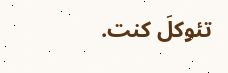تئوکلَ کنت.